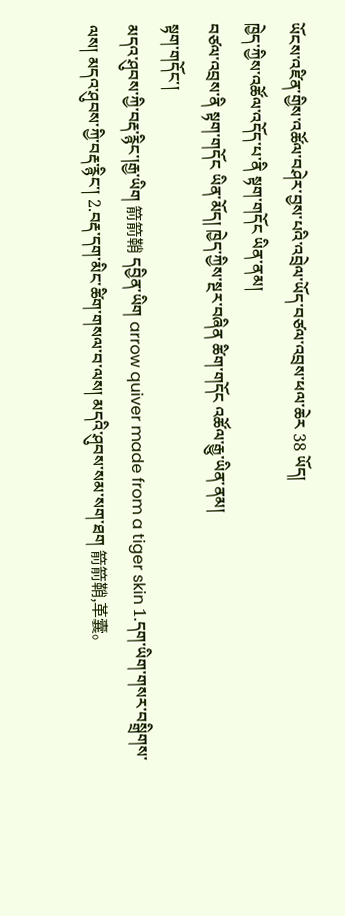ཡོངས་འཛིན་གྱིས་འཚོལ་བཤེར་བྱས་པའི་འབྲེལ་ཡོད་བཙལ་འབྲས་ཕལ་ཆེར 38 ཡོད།
ཁྱེད་ཀྱིས་འཚོལ་འདོད་པ་ནི སྟག་གདོང ཡིན་ནམ།
བཙལ་འབྲས་ནི སྟག་གདོང ཡིན་མོད། ཁྱེད་ཀྱིས་སྔར་བཞིན ཚིག་གདོང འཚོལ་རྒྱུ་ཡིན་ནམ།
སྟག་གདོང་།
མདའ་ཤུབས་ཀྱི་བརྡ་རྙིང་།རྒྱ་ཡིག 箭箭鞘 དབྱིན་ཡིག arrow quiver made from a tiger skin 1.དག་ཡིག་གསར་བསྒྲིགས་ལས། མདའ་ཤུབས་ཀྱི་བརྡ་རྙིང་། 2.བརྡ་དག་མིང་ཚིག་གསལ་བ་ལས། མདའི་ཤུབས་སམ་སག་ཐག 箭箭鞘,革囊。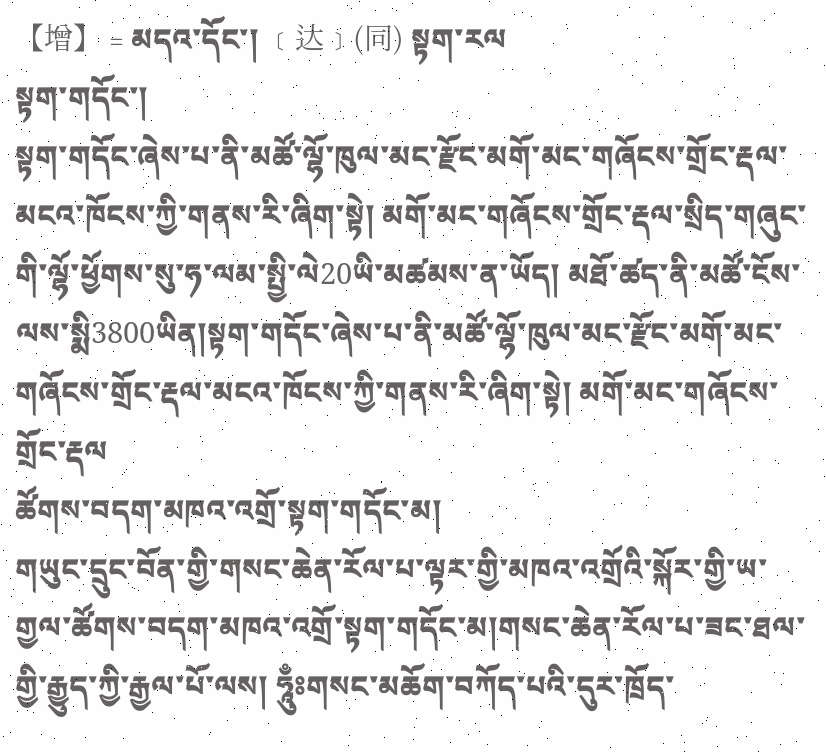【增】﹦མདའ་དོང་། ﹝达﹞(同) སྟག་རལ
སྟག་གདོང་།
སྟག་གདོང་ཞེས་པ་ནི་མཚོ་ལྷོ་ཁུལ་མང་རྫོང་མགོ་མང་གཞོངས་གྲོང་རྡལ་མངའ་ཁོངས་ཀྱི་གནས་རི་ཞིག་སྟེ། མགོ་མང་གཞོངས་གྲོང་རྡལ་སྲིད་གཞུང་གི་ལྷོ་ཕྱོགས་སུ་ཧ་ལམ་སྤྱི་ལེ20ཡི་མཚམས་ན་ཡོད། མཐོ་ཚད་ནི་མཚོ་ངོས་ལས་སྨི3800ཡིན།སྟག་གདོང་ཞེས་པ་ནི་མཚོ་ལྷོ་ཁུལ་མང་རྫོང་མགོ་མང་གཞོངས་གྲོང་རྡལ་མངའ་ཁོངས་ཀྱི་གནས་རི་ཞིག་སྟེ། མགོ་མང་གཞོངས་གྲོང་རྡལ
ཚོགས་བདག་མཁའ་འགྲོ་སྟག་གདོང་མ།
གཡུང་དྲུང་བོན་གྱི་གསང་ཆེན་རོལ་པ་ལྟར་གྱི་མཁའ་འགྲོའི་སྐོར་གྱི་ཡ་གྱལ་ཚོགས་བདག་མཁའ་འགྲོ་སྟག་གདོང་མ།གསང་ཆེན་རོལ་པ་ཟང་ཐལ་གྱི་རྒྱུད་ཀྱི་རྒྱལ་པོ་ལས། ཧཱུྃཿགསང་མཆོག་བཀོད་པའི་དུར་ཁྲོད་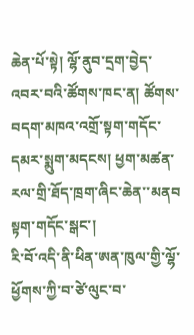ཆེན་པོ་སྟེ། ལྷོ་ནུབ་དྲག་བྱེད་འབར་བའི་ཚོགས་ཁང་ན། ཚོགས་བདག་མཁའ་འགྲོ་སྟག་གདོང་དམར་སྨུག་མདངས། ཕྱག་མཚན་རལ་གྲི་ཐོད་ཁྲག་ཞིང་ཆེན་་མནབ
སྟག་གདོང་སྒང་།
རི་བོ་འདི་ནི་ཕིན་ཨན་ཁུལ་གྱི་ལྷོ་ཕྱོགས་ཀྱི་བ་ཙེ་ལུང་བ་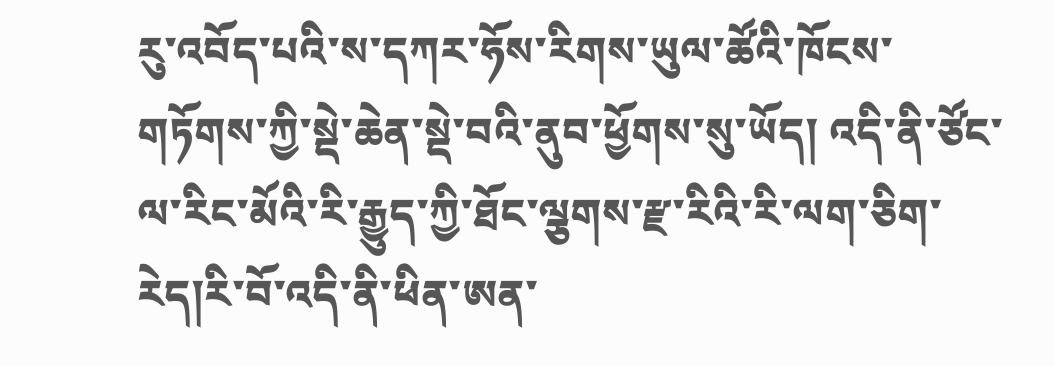རུ་འབོད་པའི་ས་དཀར་ཧོས་རིགས་ཡུལ་ཚོའི་ཁོངས་གཏོགས་ཀྱི་སྡེ་ཆེན་སྡེ་བའི་ནུབ་ཕྱོགས་སུ་ཡོད། འདི་ནི་ཙོང་ལ་རིང་མོའི་རི་རྒྱུད་ཀྱི་ཐོང་ལྕགས་རྫ་རིའི་རི་ལག་ཅིག་རེད།རི་བོ་འདི་ནི་ཕིན་ཨན་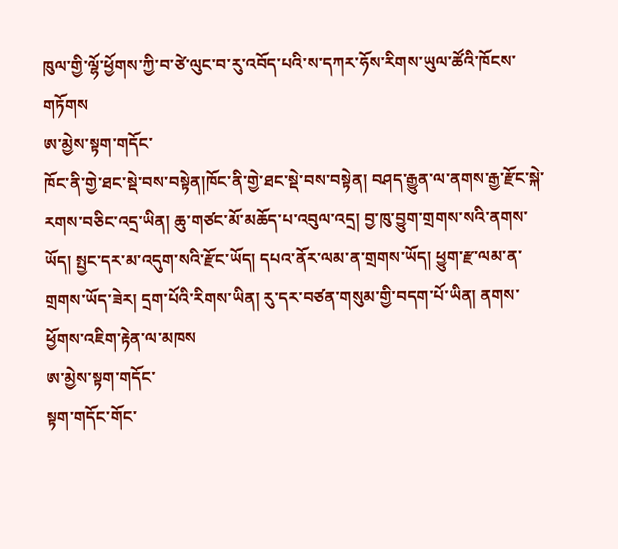ཁུལ་གྱི་ལྷོ་ཕྱོགས་ཀྱི་བ་ཙེ་ལུང་བ་རུ་འབོད་པའི་ས་དཀར་ཧོས་རིགས་ཡུལ་ཚོའི་ཁོངས་གཏོགས
ཨ་མྱེས་སྟག་གདོང་
ཁོང་ནི་གྱེ་ཐང་སྡེ་བས་བསྟེན།ཁོང་ནི་གྱེ་ཐང་སྡེ་བས་བསྟེན། བཤད་རྒྱུན་ལ་ནགས་རྒྱ་རྫོང་སྐེ་རགས་བཅིང་འདྲ་ཡིན། ཆུ་གཙང་མོ་མཆོད་པ་འབུལ་འདྲ། བྱ་ཁུ་བྱུག་གྲགས་སའི་ནགས་ཡོད། སྤྱང་དར་མ་འདུག་སའི་རྫོང་ཡོད། དཔའ་ནོར་ལམ་ན་གྲགས་ཡོད། ཕྱུག་རྫ་ལམ་ན་གྲགས་ཡོད་ཟེར། དྲག་པོའི་རིགས་ཡིན། རུ་དར་བཙན་གསུམ་གྱི་བདག་པོ་ཡིན། ནགས་ཕྱོགས་འཇིག་རྟེན་ལ་མཁས
ཨ་མྱེས་སྟག་གདོང་
སྟག་གདོང་གོང་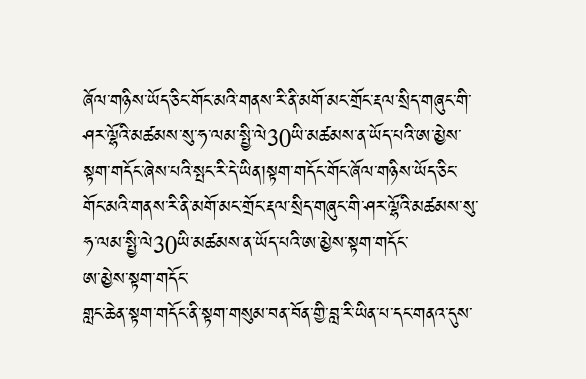ཞོལ་གཉིས་ཡོད་ཅིང་གོང་མའི་གནས་རི་ནི་མགོ་མང་གྲོང་རྡལ་སྲིད་གཞུང་གི་ཤར་ལྷོའི་མཚམས་སུ་ཧ་ལམ་སྤྱི་ལེ30ཡི་མཚམས་ན་ཡོད་པའི་ཨ་མྱེས་སྟག་གདོང་ཞེས་པའི་སྤང་རི་དེ་ཡིན།སྟག་གདོང་གོང་ཞོལ་གཉིས་ཡོད་ཅིང་གོང་མའི་གནས་རི་ནི་མགོ་མང་གྲོང་རྡལ་སྲིད་གཞུང་གི་ཤར་ལྷོའི་མཚམས་སུ་ཧ་ལམ་སྤྱི་ལེ30ཡི་མཚམས་ན་ཡོད་པའི་ཨ་མྱེས་སྟག་གདོང་
ཨ་མྱེས་སྟག་གདོང་
གླང་ཆེན་སྟག་གདོང་ནི་སྟག་གསུམ་བན་བོན་གྱི་བླ་རི་ཡིན་པ་དང་གནའ་དུས་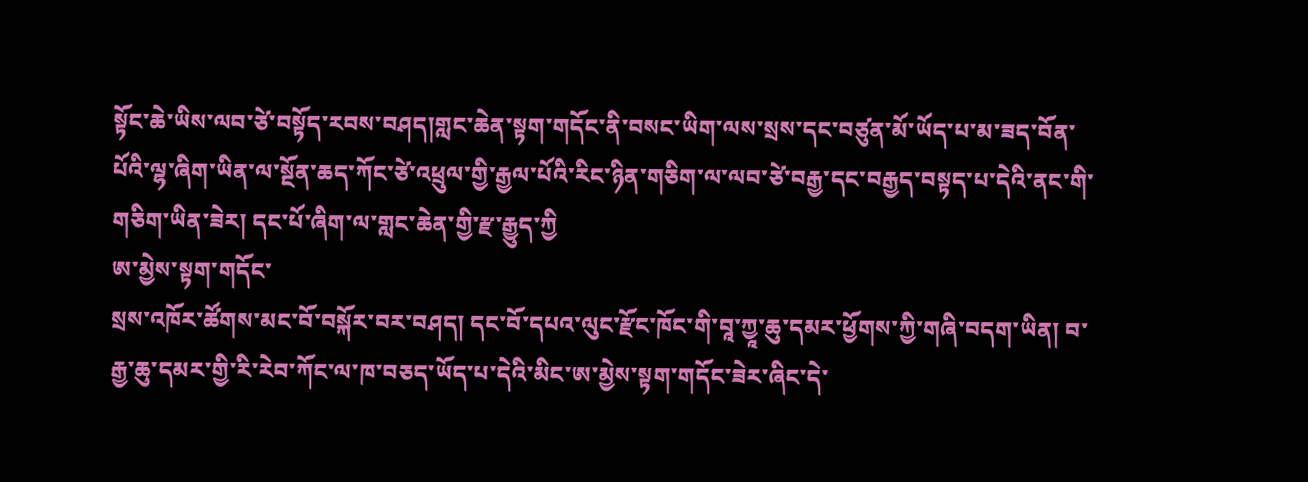སྟོང་ཆེ་ཡིས་ལབ་ཙེ་བསྟོད་རབས་བཤད།གླང་ཆེན་སྟག་གདོང་ནི་བསང་ཡིག་ལས་སྲས་དང་བཙུན་མོ་ཡོད་པ་མ་ཟད་བོན་པོའི་ལྷ་ཞིག་ཡིན་ལ་སྔོན་ཆད་ཀོང་ཙེ་འཕྲུལ་གྱི་རྒྱལ་པོའི་རིང་ཉིན་གཅིག་ལ་ལབ་ཙེ་བརྒྱ་དང་བརྒྱད་བསྟད་པ་དེའི་ནང་གི་གཅིག་ཡིན་ཟེར། དང་པོ་ཞིག་ལ་གླང་ཆེན་གྱི་རྫ་རྒྱུད་ཀྱི
ཨ་མྱེས་སྟག་གདོང་
སྲས་འཁོར་ཚོགས་མང་བོ་བསྐོར་བར་བཤད། དང་བོ་དཔའ་ལུང་རྫོང་ཁོང་གི་བཱ་ཀྱཱ་ཆུ་དམར་ཕྱོགས་ཀྱི་གཞི་བདག་ཡིན། བ་རྒྱ་ཆུ་དམར་གྱི་རི་རེབ་ཀོང་ལ་ཁ་བཅད་ཡོད་པ་དེའི་མིང་ཨ་མྱེས་སྟག་གདོང་ཟེར་ཞིང་དེ་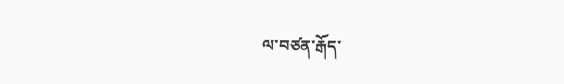ལ་བཙན་རྒོད་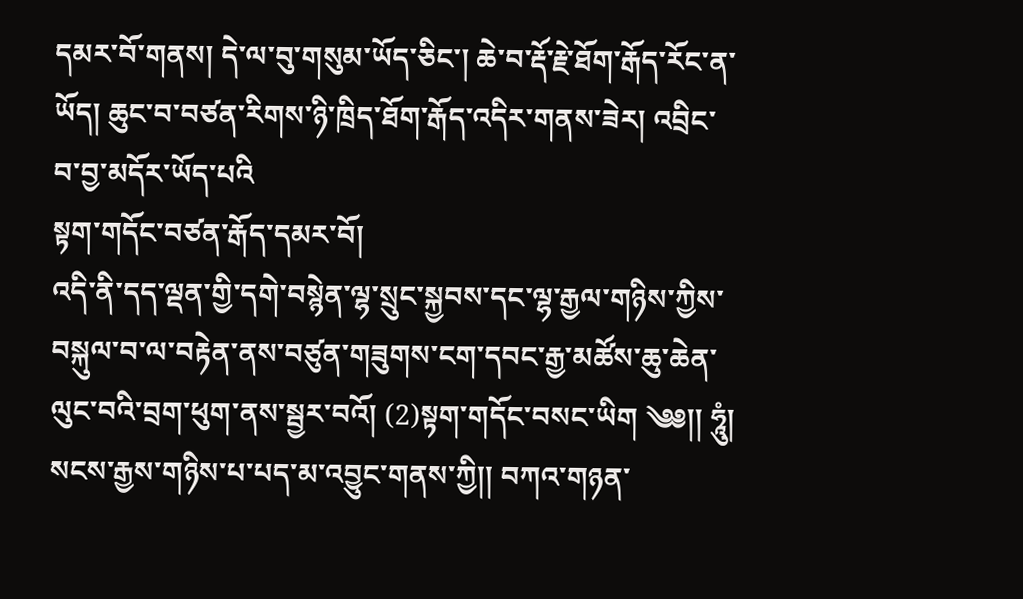དམར་བོ་གནས། དེ་ལ་བུ་གསུམ་ཡོད་ཅིང་། ཆེ་བ་རྡོ་རྗེ་ཐོག་རྒོད་རོང་ན་ཡོད། ཆུང་བ་བཙན་རིགས་ཉི་ཁྲིད་ཐོག་རྒོད་འདིར་གནས་ཟེར། འབྲིང་བ་བྱ་མདོར་ཡོད་པའི
སྟག་གདོང་བཙན་རྒོད་དམར་བོ།
འདི་ནི་དད་ལྡན་གྱི་དགེ་བསྙེན་ལྷ་སྲུང་སྐྱབས་དང་ལྷ་རྒྱལ་གཉིས་ཀྱིས་བསྐུལ་བ་ལ་བརྟེན་ནས་བཙུན་གཟུགས་ངག་དབང་རྒྱ་མཚོས་ཆུ་ཆེན་ལུང་བའི་བྲག་ཕུག་ནས་སྦྱར་བའོ། (2)སྟག་གདོང་བསང་ཡིག ༄༅།། ཧཱུཾ། སངས་རྒྱས་གཉིས་པ་པད་མ་འབྱུང་གནས་ཀྱི།། བཀའ་གཉན་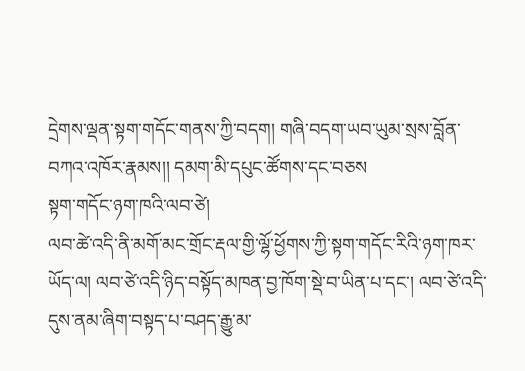དྲེགས་ལྡན་སྟག་གདོང་གནས་ཀྱི་བདག། གཞི་བདག་ཡབ་ཡུམ་སྲས་བློན་བཀའ་འཁོར་རྣམས།། དམག་མི་དཔུང་ཚོགས་དང་བཅས
སྟག་གདོང་ཉག་ཁའི་ལབ་ཙེ།
ལབ་ཚེ་འདི་ནི་མགོ་མང་གྲོང་རྡལ་གྱི་ལྷོ་ཕྱོགས་ཀྱི་སྟག་གདོང་རིའི་ཉག་ཁར་ཡོད་ལ། ལབ་ཙེ་འདི་ཉིད་བསྟོད་མཁན་བྱ་ཁོག་སྡེ་བ་ཡིན་པ་དང་། ལབ་ཙེ་འདི་དུས་ནམ་ཞིག་བསྟད་པ་བཤད་རྒྱུ་མ་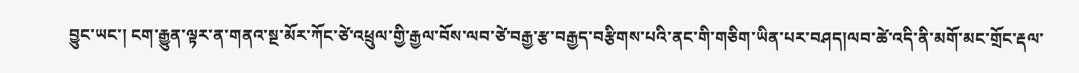བྱུང་ཡང་། ངག་རྒྱུན་ལྟར་ན་གནའ་སྔ་མོར་ཀོང་ཙེ་འཕྲུལ་གྱི་རྒྱལ་བོས་ལབ་ཙེ་བརྒྱ་རྩ་བརྒྱད་བརྩིགས་པའི་ནང་གི་གཅིག་ཡིན་པར་བཤད།ལབ་ཚེ་འདི་ནི་མགོ་མང་གྲོང་རྡལ་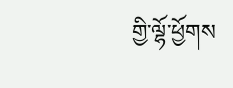གྱི་ལྷོ་ཕྱོགས